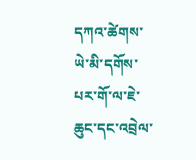དཀའ་ཚེགས་ཡེ་མི་དགོས་པར་གོ་ལ་ཇེ་ཆུང་དང་འབྲེལ་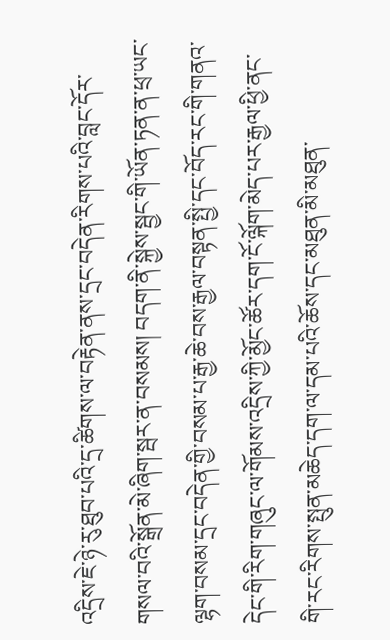འདྲིས་ཇེ་ཉེ་རུ་ཐུབ་པའི་དྲ་ཚིགས་ལ་བརྟེན་ནས་དྲང་བདེན་རིགས་པའི་བླང་དོར་གསལ་བའི་སྒྲོན་མེ་ཞིག་སྦར་ན་བསམས། བདག་ནི་སྐྱེས་སྦྱང་གི་ཡོན་ཏན་ན་ཕྲ་ཡང་ལྷག་བསམ་དྲང་བདེན་གྱི་བསམ་པ་རྒྱ་ཆེ་བས་རྒྱལ་བསྟན་སྤྱི་དང་བོད་རང་གི་གནའ་དེང་གི་རིག་གཞུང་ལ་གོམས་འདྲིས་ཀྱི་མྱོང་ཚོར་དག་ངོ་ལྐོག་མེད་པར་རྒྱལ་ཕྱི་ནང་གི་རང་རིགས་སྤུན་མཆེད་དག་ལ་དམ་པའི་ཆོས་དང་མཐུན་མི་མཐུན་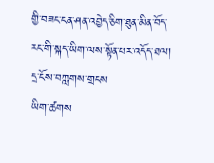གྱི་བཟང་ངན་ཤན་འབྱེད་ཅིག་ཐུན་མིན་བོད་རང་གི་སྐད་ཡིག་ལས་སྟོན་པར་འདོད་ཐལ།
དྲ་ངོས་བཀླགས་གྲངས
ཡིག་ཚགས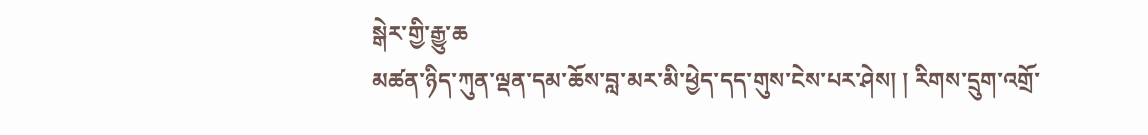སྒེར་གྱི་རྒྱུ་ཆ
མཚན་ཉིད་ཀུན་ལྡན་དམ་ཆོས་བླ་མར་མི་ཕྱེད་དད་གུས་ངེས་པར་ཤེས། ། རིགས་དྲུག་འགྲོ་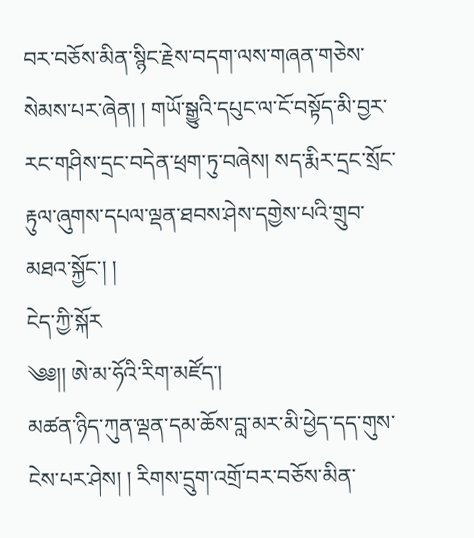བར་བཅོས་མིན་སྙིང་རྗེས་བདག་ལས་གཞན་གཅེས་སེམས་པར་ཞེན། ། གཡོ་སྒྱུའི་དཔུང་ལ་ངོ་བསྟོད་མི་བྱར་རང་གཤིས་དྲང་བདེན་ཕྲག་ཏུ་བཞེས། སད་རྨིར་དྲང་སྲོང་རྟུལ་ཞུགས་དཔལ་ལྡན་ཐབས་ཤེས་དགྱེས་པའི་གྲུབ་མཐའ་སྐྱོང་། །
ངེད་ཀྱི་སྐོར
༄༅།། ཨེ་མ་ཧོའི་རིག་མཛོད་།
མཚན་ཉིད་ཀུན་ལྡན་དམ་ཆོས་བླ་མར་མི་ཕྱེད་དད་གུས་ངེས་པར་ཤེས། ། རིགས་དྲུག་འགྲོ་བར་བཅོས་མིན་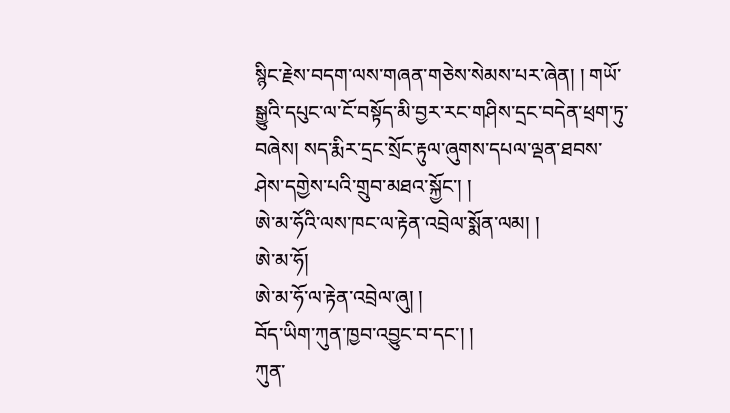སྙིང་རྗེས་བདག་ལས་གཞན་གཅེས་སེམས་པར་ཞེན། ། གཡོ་སྒྱུའི་དཔུང་ལ་ངོ་བསྟོད་མི་བྱར་རང་གཤིས་དྲང་བདེན་ཕྲག་ཏུ་བཞེས། སད་རྨིར་དྲང་སྲོང་རྟུལ་ཞུགས་དཔལ་ལྡན་ཐབས་ཤེས་དགྱེས་པའི་གྲུབ་མཐའ་སྐྱོང་། །
ཨེ་མ་ཧོའི་ལས་ཁང་ལ་རྟེན་འབྲེལ་སྨོན་ལམ། །
ཨེ་མ་ཧོ།
ཨེ་མ་ཧོ་ལ་རྟེན་འབྲེལ་ཞུ། །
བོད་ཡིག་ཀུན་ཁྱབ་འབྱུང་བ་དང་། །
ཀུན་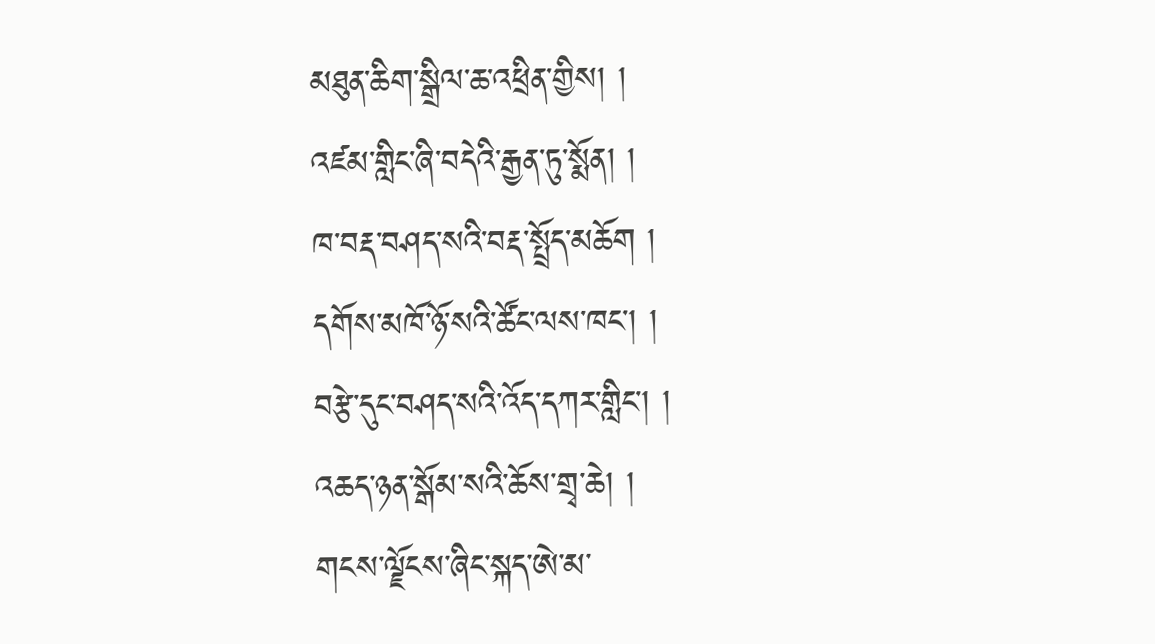མཐུན་ཆིག་སྒྲིལ་ཆ་འཕྲིན་གྱིས། །
འཛམ་གླིང་ཞི་བདེའི་རྒྱན་ཏུ་སྨོན། །
ཁ་བརྡ་བཤད་སའི་བརྡ་སྤྲོད་མཆོག །
དགོས་མཁོ་ཉོ་སའི་ཚོང་ལས་ཁང་། །
བརྩེ་དུང་བཤད་སའི་འོད་དཀར་གླིང་། །
འཆད་ཉན་སྒོམ་སའི་ཆོས་གྲྭ་ཆེ། །
གངས་ལྗོངས་ཞིང་སྐད་ཨེ་མ་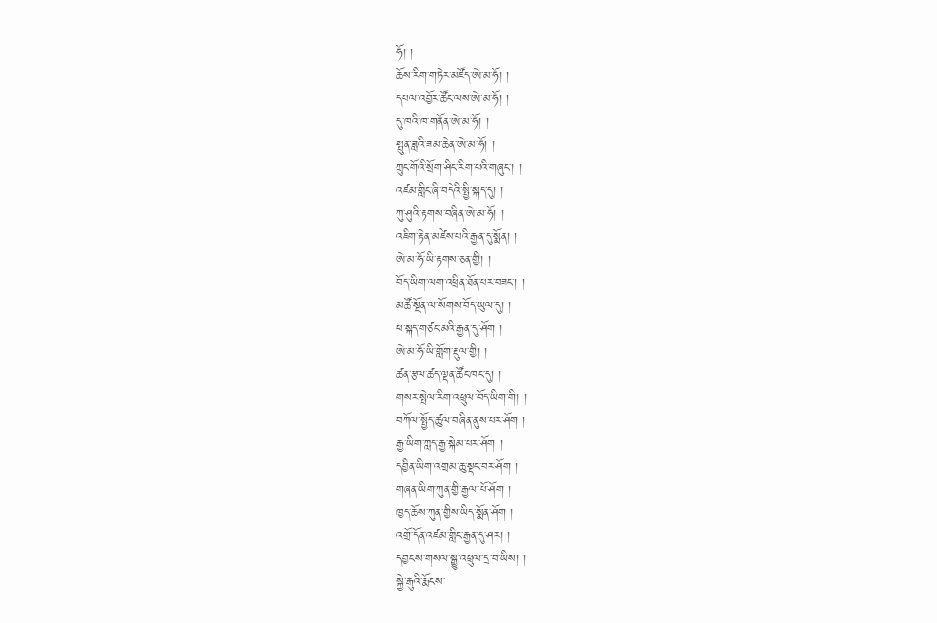ཧོ། །
ཆོས་རིག་གཏེར་མཛོད་ཨེ་མ་ཧོ། །
དཔལ་འབྱོར་ཚོང་ལས་ཨེ་མ་ཧོ། །
དུ་ཁའི་ཁ་གནོན་ཨེ་མ་ཧོ། །
སྤུན་ཟླའི་ཟམ་ཆེན་ཨེ་མ་ཧོ། །
ཀྲུང་གོའི་སྲོག་ཤིང་རིག་པའི་གཞུང་། །
འཛམ་གླིང་ཞི་བདེའི་སྤྱི་སྐད་དུ། །
ཀུ་ཤུའི་རྟགས་བཞིན་ཨེ་མ་ཧོ། །
འཇིག་རྟེན་མཛེས་པའི་རྒྱན་དུ་སྨོན། །
ཨེ་མ་ཧོ་ཡི་རྟགས་ཅན་གྱི། །
བོད་ཡིག་ལག་འཕྲིན་ཐོན་པར་བཟང་། །
མཚོ་སྔོན་ལ་སོགས་བོད་ཡུལ་དུ། །
ཕ་སྐད་གཙང་མའི་རྒྱན་དུ་ཤོག །
ཨེ་མ་ཧོ་ཡི་གློག་རྡུལ་གྱི། །
ཚན་རྩལ་ཚད་ལྡན་ཚོང་ཁང་དུ། །
གསར་སྤེལ་རིག་འཕྲུལ་བོད་ཡིག་གི། །
བཀོལ་སྤྱོད་ཚུལ་བཞིན་ནུས་པར་ཤོག །
རྒྱ་ཡིག་ཀླད་རྒྱ་སྐེམ་པར་ཤོག །
དབྱིན་ཡིག་འགྲམ་ཆུ་སྡང་བར་ཤོག །
གཞན་ཡིག་ཀུན་གྱི་རྒྱལ་པོ་ཤོག །
ཁྱད་ཆོས་ཀུན་གྱིས་ཡིད་སྨོན་ཤོག །
འགྲོ་དོན་འཛམ་གླིང་རྒྱན་དུ་ཤར། །
དབྱངས་གསལ་སྒྱུ་འཕྲུལ་དྲ་བ་ཡིས། །
སྐྱེ་རྒུའི་རྨོངས་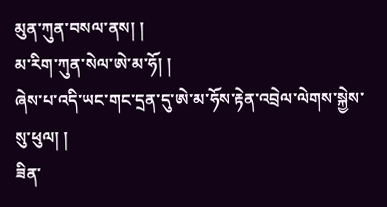མུན་ཀུན་བསལ་ནས། །
མ་རིག་ཀུན་སེལ་ཨེ་མ་ཧོ། །
ཞེས་པ་འདི་ཡང་གང་དྲན་དུ་ཨེ་མ་ཧོས་རྟེན་འབྲེལ་ལེགས་སྐྱེས་སུ་ཕུལ། །
ཟིན་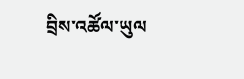བྲིས་འཚོལ་ཡུལ